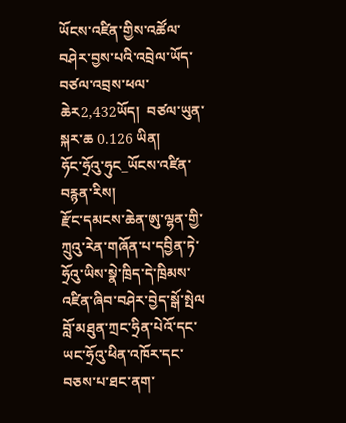ཡོངས་འཛིན་གྱིས་འཚོལ་བཤེར་བྱས་པའི་འབྲེལ་ཡོད་བཙལ་འབྲས་ཕལ་ཆེར2,432ཡོད།  བཙལ་ཡུན་སྐར་ཆ 0.126 ཡིན།
ཧོང་ཧྲོའུ་ཧུང_ཡོངས་འཛིན་བརྙན་རིས།
རྫོང་དམངས་ཆེན་ཨུ་ལྷན་གྱི་ཀྲུའུ་རེན་གཞོན་པ་དབྱིན་ཏེ་ཧྲོའུ་ཡིས་སྣེ་ཁྲིད་དེ་ཁྲིམས་འཛིན་ཞིབ་བཤེར་བྱེད་སྒོ་སྤེལ
བློ་མཐུན་ཀྲང་ཧྲིན་པེའོ་དང་ཡང་ཧྲོའུ་ཕིན་འཁོར་དང་བཅས་པ་ཐང་ནག་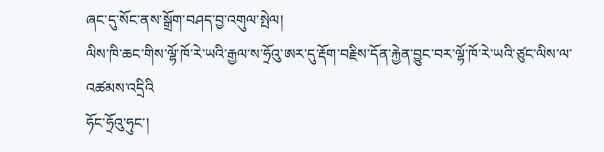ཞང་དུ་སོང་ནས་སྒྲོག་བཤད་བྱ་འགུལ་སྤེལ།
ལིས་ཁི་ཆང་གིས་ལྷོ་ཁོ་རེ་ཡའི་རྒྱལ་ས་ཧྲོའུ་ཨར་དུ་རྡོག་བརྗིས་དོན་རྐྱེན་བྱུང་བར་ལྷོ་ཁོ་རེ་ཡའི་ཙུང་ལིས་ལ་འཚམས་འདྲིའི
ཧོང་ཧྲོའུ་ཧུང་།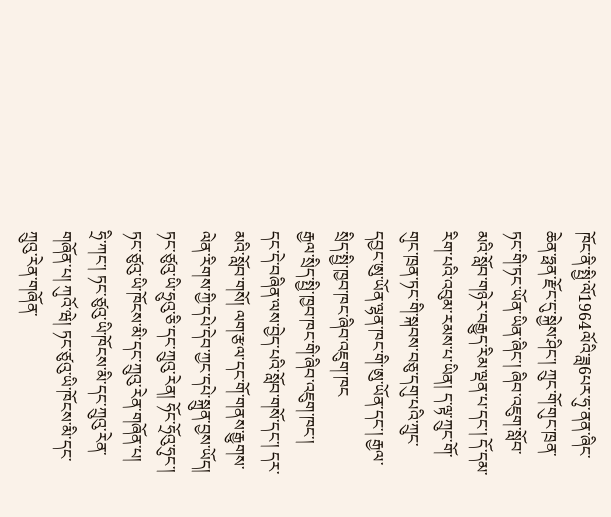ཁོང་ནི་སྤྱི་ལོ1964ལོའི་ཟླ6པར་ཧུ་ནན་ཞིང་ཆེན་ཧྥན་རྫོང་དུ་སྐྱེས་ཤིང་། ཀྲུང་གོ་གུང་ཁྲན་ཏང་གི་ཏང་ཡོན་ཡིན་ཞིང་། ཞིབ་འཇུག་སློབ་མའི་སློབ་གཉེར་བརྒྱུད་རིམ་ལྡན་པ་དང་། དོ་དམ་རིག་པའི་འབུམ་རམས་པ་ཡིན། ད་ལྟ་ཀྲུང་གོ་གུང་ཁྲན་ཏང་གི་སྐབས་བཅུ་དགུ་པའི་ཀྲུང་དབྱང་ཨུ་ཡོན་ལྷན་ཁང་གི་ཨུ་ཡོན་དང་། རྒྱལ་སྲིད་སྤྱི་ཁྱབ་ཁང་ཞིབ་འཇུག་ཁང
རྒྱལ་སྲིད་སྤྱི་ཁྱབ་ཁང་གི་ཞིབ་འཇུག་ཁང་།
དང་དེ་བཞིན་ལས་བྱེད་པའི་སློབ་གསོ་དང་། དར་མའི་སློབ་གསོ། ལག་རྩལ་དང་གོ་གནས་རྒྱུགས་ལེན་རིགས་ཀྱི་དཔེ་དེབ་ཀྱང་དཔེ་སྐྲུན་བྱས་ཡོད། ཏང་ཙུའུ་ཡི་ཧྲུའུ་ཅི་དང་ཀྲུའུ་རེན། ཧོང་ཧྲོའུ་ཧུང་། ཏང་ཙུའུ་ཡི་ཁོངས་མི་དང་ཀྲུའུ་རེན་གཞོན་པ། ཧྲི་ཀང་། ཏང་ཙུའུ་ཡི་ཁོངས་མི་དང་ཀྲུའུ་རེན་གཞོན་པ། ཀུའོ་ཝེ། ཏང་ཙུའུ་ཡི་ཁོངས་མི་དང་ཀྲུའུ་རེན་གཞོན་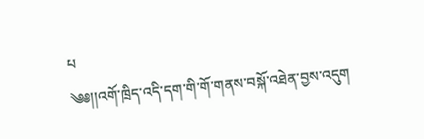པ
༄༅།།འགོ་ཁྲིད་འདི་དག་གི་གོ་གནས་བསྐོ་འཐེན་བྱས་འདུག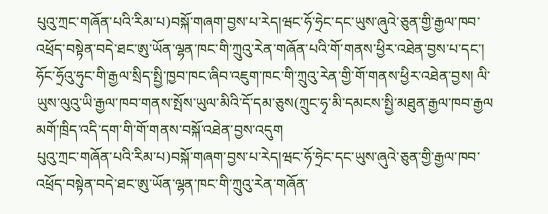པུའུ་ཀྲང་གཞོན་པའི་རིམ་པ)བསྐོ་གཞག་བྱས་པ་རེད།ཝང་ཧོ་ཧྲེང་དང་ཡུས་ཞུའེ་ཅུན་གྱི་རྒྱལ་ཁབ་འཕྲོད་བསྟེན་བདེ་ཐང་ཨུ་ཡོན་ལྷན་ཁང་གི་ཀྲུའུ་རེན་གཞོན་པའི་གོ་གནས་ཕྱིར་འཐེན་བྱས་པ་དང་། ཧོང་ཧྲོའུ་ཧུང་གི་རྒྱལ་སྲིད་སྤྱི་ཁྱབ་ཁང་ཞིབ་འཇུག་ཁང་གི་ཀྲུའུ་རེན་གྱི་གོ་གནས་ཕྱིར་འཐེན་བྱས། ལི་ཡུས་ལུའུ་ཡི་རྒྱལ་ཁབ་གནས་སྤོས་ཡུལ་མིའི་དོ་དམ་ཅུས(ཀྲུང་ཧྭ་མི་དམངས་སྤྱི་མཐུན་རྒྱལ་ཁབ་རྒྱལ
མགོ་ཁྲིད་འདི་དག་གི་གོ་གནས་བསྐོ་འཐེན་བྱས་འདུག
པུའུ་ཀྲང་གཞོན་པའི་རིམ་པ)བསྐོ་གཞག་བྱས་པ་རེད།ཝང་ཧོ་ཧྲེང་དང་ཡུས་ཞུའེ་ཅུན་གྱི་རྒྱལ་ཁབ་འཕྲོད་བསྟེན་བདེ་ཐང་ཨུ་ཡོན་ལྷན་ཁང་གི་ཀྲུའུ་རེན་གཞོན་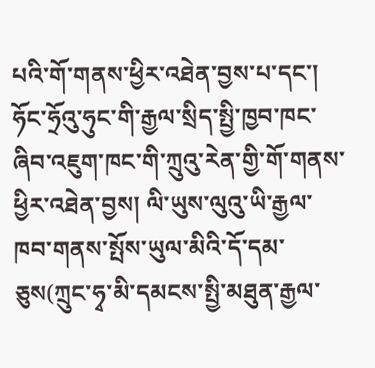པའི་གོ་གནས་ཕྱིར་འཐེན་བྱས་པ་དང་། ཧོང་ཧྲོའུ་ཧུང་གི་རྒྱལ་སྲིད་སྤྱི་ཁྱབ་ཁང་ཞིབ་འཇུག་ཁང་གི་ཀྲུའུ་རེན་གྱི་གོ་གནས་ཕྱིར་འཐེན་བྱས། ལི་ཡུས་ལུའུ་ཡི་རྒྱལ་ཁབ་གནས་སྤོས་ཡུལ་མིའི་དོ་དམ་ཅུས(ཀྲུང་ཧྭ་མི་དམངས་སྤྱི་མཐུན་རྒྱལ་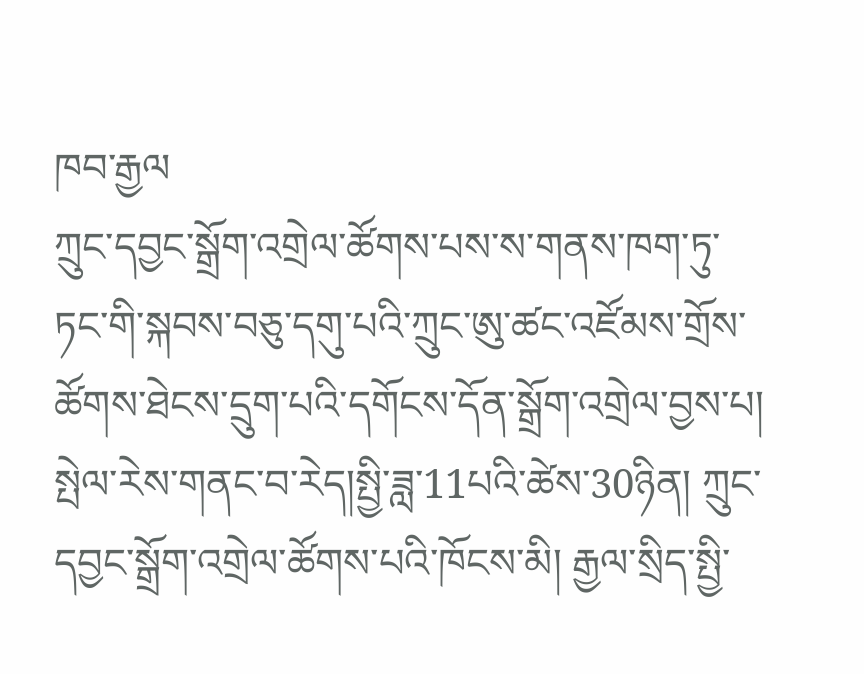ཁབ་རྒྱལ
ཀྲུང་དབྱང་སྒྲོག་འགྲེལ་ཚོགས་པས་ས་གནས་ཁག་ཏུ་ཏང་གི་སྐབས་བཅུ་དགུ་པའི་ཀྲུང་ཨུ་ཚང་འཛོམས་གྲོས་ཚོགས་ཐེངས་དྲུག་པའི་དགོངས་དོན་སྒྲོག་འགྲེལ་བྱས་པ།
སྤེལ་རེས་གནང་བ་རེད།སྤྱི་ཟླ་11པའི་ཚེས་30ཉིན། ཀྲུང་དབྱང་སྒྲོག་འགྲེལ་ཚོགས་པའི་ཁོངས་མི། རྒྱལ་སྲིད་སྤྱི་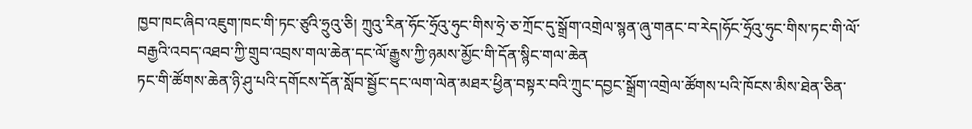ཁྱབ་ཁང་ཞིབ་འཇུག་ཁང་གི་ཏང་ཙུའི་ཧྲུའུ་ཅི། ཀྲུའུ་རིན་ཧོང་ཧྲོའུ་ཧུང་གིས་ཧྲེ་ཅ་ཀྲོང་དུ་སྒྲོག་འགྲེལ་སྙན་ཞུ་གནང་བ་རེད།ཧོང་ཧྲོའུ་ཧུང་གིས་ཏང་གི་ལོ་བརྒྱའི་འབད་འཐབ་ཀྱི་གྲུབ་འབྲས་གལ་ཆེན་དང་ལོ་རྒྱུས་ཀྱི་ཉམས་མྱོང་གི་དོན་སྙིང་གལ་ཆེན
ཏང་གི་ཚོགས་ཆེན་ཉི་ཤུ་པའི་དགོངས་དོན་སློབ་སྦྱོང་དང་ལག་ལེན་མཐར་ཕྱིན་བསྟར་བའི་ཀྲུང་དབྱང་སྒྲོག་འགྲེལ་ཚོགས་པའི་ཁོངས་མིས་ཐེན་ཅིན་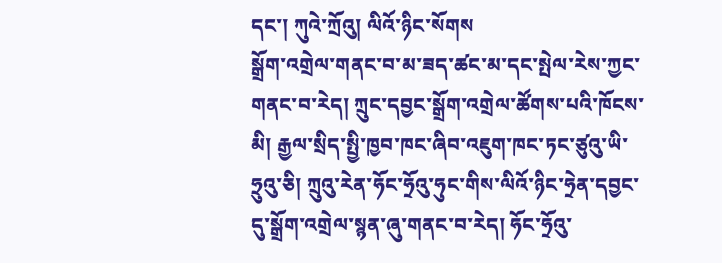དང་། ཀུའེ་ཀྲོའུ། ལིའོ་ཉིང་སོགས
སྒྲོག་འགྲེལ་གནང་བ་མ་ཟད་ཚང་མ་དང་སྤེལ་རེས་ཀྱང་གནང་བ་རེད། ཀྲུང་དབྱང་སྒྲོག་འགྲེལ་ཚོགས་པའི་ཁོངས་མི། རྒྱལ་སྲིད་སྤྱི་ཁྱབ་ཁང་ཞིབ་འཇུག་ཁང་ཏང་ཙུའུ་ཡི་ཧྲུའུ་ཅི། ཀྲུའུ་རེན་ཧོང་ཧྲོའུ་ཧུང་གིས་ལིའོ་ཉིང་ཧྲེན་དབྱང་དུ་སྒྲོག་འགྲེལ་སྙན་ཞུ་གནང་བ་རེད། ཧོང་ཧྲོའུ་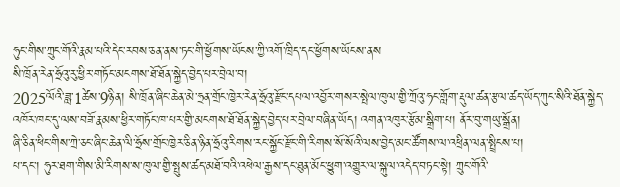ཧུང་གིས་ཀྲུང་གོའི་རྣམ་པའི་དེང་རབས་ཅན་ནས་ཏང་གི་ཕྱོགས་ཡོངས་ཀྱི་འགོ་ཁྲིད་དང་ཕྱོགས་ཡོངས་ནས
སི་ཁྲོན་རེན་ཧྲོའུ་རུ་ཕྱིར་གཏོང་མངགས་ཐོ་ཐོན་སྐྱེད་བྱེད་པར་བྲེལ་བ།
2025ལོའི་ཟླ་1ཚེས་9ཉིན། སི་ཁྲོན་ཞིང་ཆེན་མེ་ཧྲན་གྲོང་ཁྱེར་རེན་ཧྲོའུ་རྫོང་དཔལ་འབྱོར་གསར་སྤེལ་ཁུལ་གྱི་ཀྲོའུ་ཧང་གློག་རྡུལ་ཚན་རྩལ་ཚད་ཡོད་ཀུང་སིའི་ཐོན་སྐྱེད་འཁོར་ཁང་དུ་ལས་བཟོ་རྣམས་ཕྱིར་གཏོང་ཁ་པར་གྱི་མངགས་ཐོ་ཐོན་སྐྱེད་བྱེད་པར་བྲེལ་བཞིན་ཡོད། འགན་འཁུར་རྩོམ་སྒྲིག་པ། ནོར་བུ་གཡུ་སྒྲོན།
ཞི་ཅིན་ཕིང་གིས་ཀྲེ་ཅང་ཞིང་ཆེན་ལི་ཧྲོས་གྲོང་ཁྱེར་ཅིན་ཉིན་ཧྲོའུ་རིགས་རང་སྐྱོང་རྫོང་གི་རིགས་སོ་སོའི་ལས་བྱེད་མང་ཚོགས་ལ་འཕྲིན་ལན་སྤྲིངས་པ།
པ་དང་། ཧུར་ཐག་གིས་མི་རིགས་ས་ཁུལ་གྱི་སྤུས་ཚད་མཐོ་བའི་འཕེལ་རྒྱས་དང་ཐུན་མོང་ཕྱུག་འགྱུར་ལ་སྐུལ་འདེད་བཏང་སྟེ། ཀྲུང་གོའི་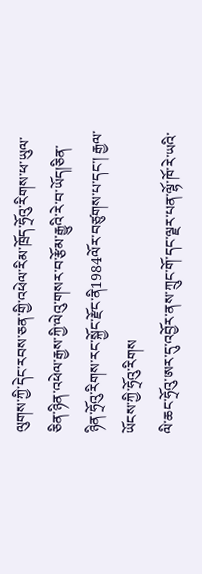ལུགས་ཀྱི་དེང་རབས་ཅན་གྱི་འཕེལ་རིམ་ཁྲོད་ཧྲོའུ་རིགས་ཕ་ཡུལ་ཅིན་ཉིན་འཕེལ་རྒྱས་ཀྱི་ལེའུ་གསར་བ་རྩོམ་རྒྱུའི་རེ་བ་ཡོད།ཅིན་ཉིན་ཧྲོའུ་རིགས་རང་སྐྱོང་རྫོང་ནི1984ལོར་བཙུགས་པ་དང་། རྒྱལ་ཡོངས་ཀྱི་ཧྲོའུ་རིགས
ལི་ཆང་ཧྲོའུ་ཨར་དུ་འབྱོར་ནས་ཀྲུང་གོ་དང་ལྗར་པན་ལྷོ་ཁོ་རེ་ཡའི་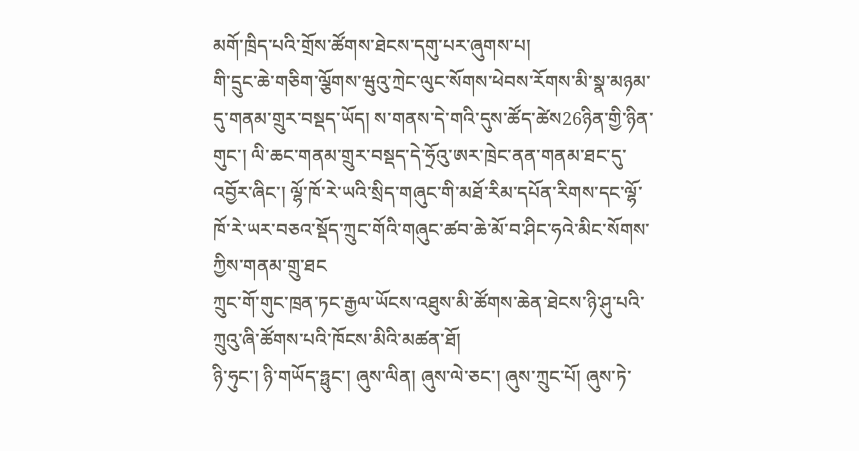མགོ་ཁྲིད་པའི་གྲོས་ཚོགས་ཐེངས་དགུ་པར་ཞུགས་པ།
གི་དྲུང་ཆེ་གཅིག་ལྕོགས་ཝུའུ་ཀྲེང་ལུང་སོགས་ཕེབས་རོགས་མི་སྣ་མཉམ་དུ་གནམ་གྲུར་བསྡད་ཡོད། ས་གནས་དེ་གའི་དུས་ཚོད་ཚེས26ཉིན་གྱི་ཉིན་གུང་། ལི་ཆང་གནམ་གྲུར་བསྡད་དེ་ཧྲོའུ་ཨར་ཁྲེང་ནན་གནམ་ཐང་དུ་འབྱོར་ཞིང་། ལྷོ་ཁོ་རེ་ཡའི་སྲིད་གཞུང་གི་མཐོ་རིམ་དཔོན་རིགས་དང་ལྷོ་ཁོ་རེ་ཡར་བཅའ་སྡོད་ཀྲུང་གོའི་གཞུང་ཚབ་ཆེ་མོ་བ་ཤིང་ཧའེ་མིང་སོགས་ཀྱིས་གནམ་གྲུ་ཐང
ཀྲུང་གོ་གུང་ཁྲན་ཏང་རྒྱལ་ཡོངས་འཐུས་མི་ཚོགས་ཆེན་ཐེངས་ཉི་ཤུ་པའི་ཀྲུའུ་ཞི་ཚོགས་པའི་ཁོངས་མིའི་མཚན་ཐོ།
ཉི་ཧུང་། ཉི་གཡོད་ཧྥུང་། ཞུས་ལིན། ཞུས་ལེ་ཅང་། ཞུས་ཀྲུང་པོ། ཞུས་ཏེ་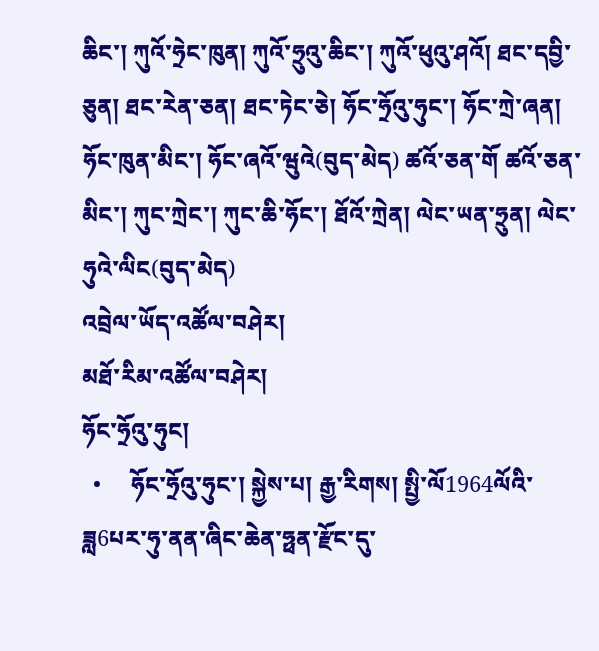ཆིང་། ཀུའོ་ཧྲེང་ཁུན། ཀུའོ་ཧྲུའུ་ཆིང་། ཀུའོ་ཕུའུ་ཤའོ། ཐང་དབྱི་ཅུན། ཐང་རེན་ཅན། ཐང་ཏེང་ཅེ། ཧོང་ཧྲོའུ་ཧུང་། ཧོང་ཀྲེ་ཞན། ཧོང་ཁུན་མིང་། ཧོང་ཞའོ་ཝུའེ(བུད་མེད) ཚའོ་ཅན་གོ ཚའོ་ཅན་མིང་། ཀུང་ཀྲེང་། ཀུང་ཆི་ཧོང་། ཐོའོ་ཀྲེན། ལེང་ཡན་ཧྲུན། ལེང་ཧུའེ་ལིང(བུད་མེད)
འབྲེལ་ཡོད་འཚོལ་བཤེར།
མཐོ་རིམ་འཚོལ་བཤེར།
ཧོང་ཧྲོའུ་ཧུང།
  •     ཧོང་ཧྲོའུ་ཧུང་། སྐྱེས་པ། རྒྱ་རིགས། སྤྱི་ལོ1964ལོའི་ཟླ6པར་ཧུ་ནན་ཞིང་ཆེན་ཧྥན་རྫོང་དུ་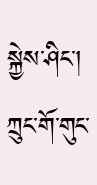སྐྱེས་ཤིང་། ཀྲུང་གོ་གུང་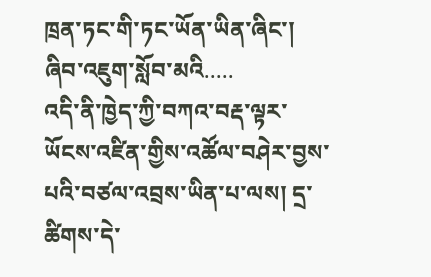ཁྲན་ཏང་གི་ཏང་ཡོན་ཡིན་ཞིང་། ཞིབ་འཇུག་སློབ་མའི.....
འདི་ནི་ཁྱེད་ཀྱི་བཀའ་བརྡ་ལྟར་ཡོངས་འཛིན་གྱིས་འཚོལ་བཤེར་བྱས་པའི་བཙལ་འབྲས་ཡིན་པ་ལས། དྲ་ཚིགས་དེ་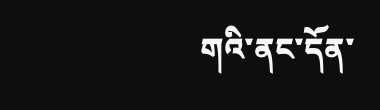གའི་ནང་དོན་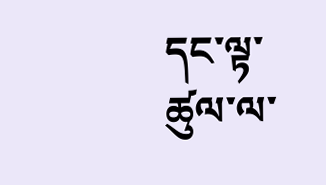དང་ལྟ་ཚུལ་ལ་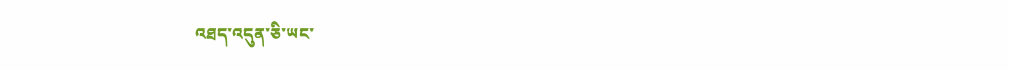འཐད་འདུན་ཅི་ཡང་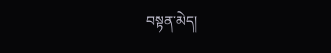བསྟན་མེད།